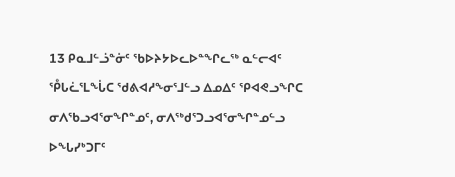13 ᑭᓇᒧᓪᓘᓐᓃᑦ ᖃᐅᔨᔭᐅᓚᐅᓐᖏᓚᖅ ᓇᓪᓕᐊᑦ ᕾᒐᓛᕐᒪᖔᑕ ᖁᕕᐊᓱᖕᓂᕐᒧᓪᓗ ᐃᓄᐃᑦ ᕿᐊᕙᓗᖏᑕ ᓂᐱᖃᓗᐊᕐᓂᖏᓐᓄᑦ, ᓂᐱᖅᑯᕐᑐᓗᐊᕐᓂᖏᓐᓄᓪᓗ ᐅᖓᓯᒃᑐᒥᑦ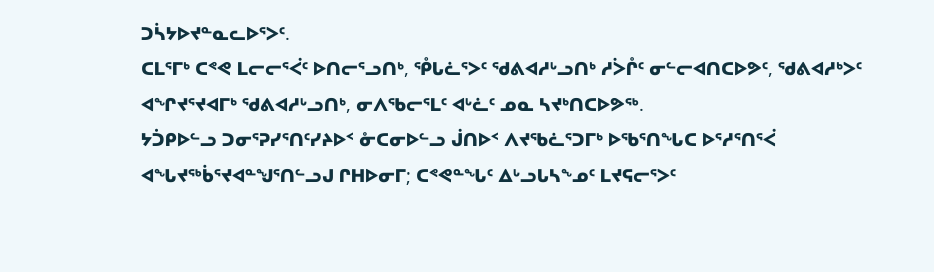ᑐᓵᔭᐅᔪᓐᓇᓚᐅᕐᐳᑦ.
ᑕᒪᕐᒥᒃ ᑕᕝᕙ ᒪᓕᓕᕐᐹᑦ ᐅᑎᓕᕐᓗᑎᒃ, ᕾᒐᓛᕐᐳᑦ ᖁᕕᐊᓱᒡᓗᑎᒃ ᓱᐴᒊᑦ ᓂᓪᓕᐊᑎᑕᐅᕗᑦ, ᖁᕕᐊᓱᒃᐳᑦ ᐊᖏᔪᕐᔪᐊᒥᒃ ᖁᕕᐊᓱᒡᓗᑎᒃ, ᓂᐱᖃᓕᕐᒪᑦ ᐊᒡᓛᑦ ᓄᓇ ᓴᔪᒃᑎᑕᐅᕗᖅ.
ᔭᑑᑭᐅᓪᓗ ᑐᓂᕐᕈᓯᕐᑎᑦᓯᔨᐅᑉ ᓁᑕᓂᐅᓪᓗ ᒎᑎᐅᑉ ᐱᔪᖃᓛᕐᑐᒥᒃ ᐅᖃᕐᑎᖓᑕ ᐅᕐᓱᕐᑎᕐᐹ ᐊᖓᔪᖅᑳᕐᔪᐊᓐᖑᕐᑎᓪᓗᒍ ᒋᕼᐅᓂᒥ; ᑕᕝᕙᓐᖓᑦ ᐃᒡᓗᒐᓴᖕᓄᑦ ᒪᔪᕋᓕᕐᐳᑦ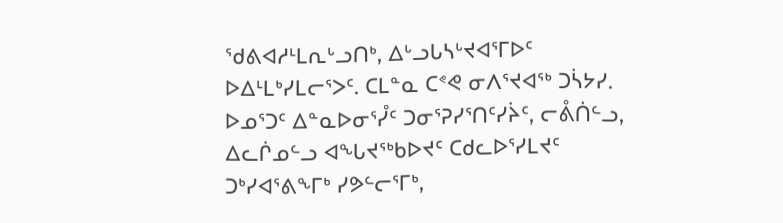ᖁᕕᐊᓱᒻᒪᕆᒡᓗᑎᒃ, ᐃᒡᓗᒐᓴᒡᔪᐊᕐᒥᐅᑦ ᐅᐃᒻᒪᒃᓯᒪᓕᕐᐳᑦ. ᑕᒪᓐᓇ ᑕᕝᕙ ᓂᐱᕐᔪᐊᖅ ᑐᓵᔭᓯ.
ᐅᓄᕐᑐᑦ ᐃᓐᓇᐅᓂᕐᓮᑦ ᑐᓂᕐᕈᓯᕐᑎᑦᓯᔩᑦ, ᓕᕔᑏᓪᓗ, ᐃᓚᒌᓄᓪᓗ ᐊᖓᔪᖅᑲᐅᔪᑦ ᑕᑯᓚᐅᕐᓯᒪᔪᑦ ᑐᒃᓯᐊᕐᕕᖕᒥᒃ ᓯᕗᓪᓕᕐᒥᒃ,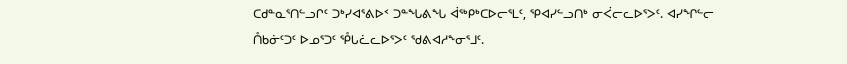ᑕᑯᓐᓇᕐᑎᓪᓗᒋᑦ ᑐᒃᓯᐊᕐᕕᐅᑉ ᑐᓐᖓᕕᖓ ᐋᖅᑭᒃᑕᐅᓕᕐᒪᑦ, ᕿᐊᓯᓪᓗᑎᒃ ᓂᐹᓕᓚᐅᕐᐳᑦ. ᐊᓯᖏᓪᓕ ᑍᑲᓃᑦᑐᑦ ᐅᓄᕐᑐᑦ ᕾᒐᓛᓚᐅᕐᐳᑦ ᖁᕕᐊᓱᖕᓂᕐᒧᑦ.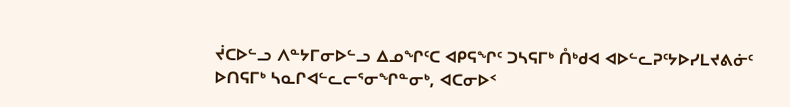ᔫᑕᐅᓪᓗ ᐱᓐᔭᒥᓂᐅᓪᓗ ᐃᓄᖏᑦᑕ ᐊᑭᕋᖏᑦ ᑐᓴᕋᒥᒃ ᑍᒃᑯᐊ ᐊᐅᓪᓚᕈᑦᔭᐅᓯᒪᔪᕕᓃᑦ ᐅᑎᕋᒥᒃ ᓴᓇᒋᐊᓪᓚᓕᕐᓂᖏᓐᓂᒃ, ᐊᑕᓂᐅᑉ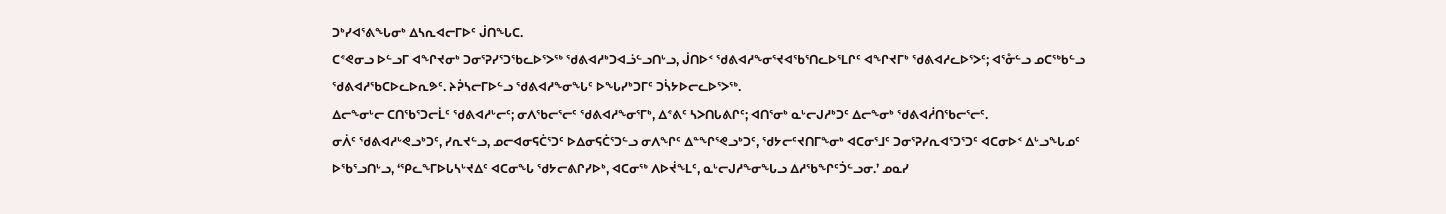ᑐᒃᓯᐊᕐᕕᖓᓂᒃ ᐃᓴᕆᐊᓕᒥᐅᑦ ᒎᑎᖓᑕ.
ᑕᕝᕙᓂᓗ ᐅᓪᓗᒥ ᐊᖏᔪᓂᒃ ᑐᓂᕐᕈᓯᕐᑐᖃᓚᐅᕐᐳᖅ ᖁᕕᐊᓱᒃᑐᐊᓘᓪᓗᑎᒡᓗ, ᒎᑎᐅᑉ ᖁᕕᐊᓱᖕᓂᕐᔪᐊᖃᕐᑎᓚᐅᕐᒪᒋᑦ ᐊᖏᔪᒥᒃ ᖁᕕᐊᓱᓚᐅᕐᐳᑦ; ᐊᕐᓁᓪᓗ ᓄᑕᖅᑲᓪᓗ ᖁᕕᐊᓱᖃᑕᐅᓚᐅᕆᕗᑦ. ᔨᕉᓴᓕᒥᐅᓪᓗ ᖁᕕᐊᓱᖕᓂᖓᑦ ᐅᖓᓯᒃᑐᒥᑦ ᑐᓵᔭᐅᓕᓚᐅᕐᐳᖅ.
ᐃᓕᖕᓂᒡᓕ ᑕᑎᖃᕐᑐᓕᒫᑦ ᖁᕕᐊᓱᒡᓕᑦ; ᓂᐱᖃᓕᕐᓕᑦ ᖁᕕᐊᓱᖕᓂᕐᒥᒃ, ᐃᕝᕕᑦ ᓴᐳᑎᒐᕕᒋᑦ; ᐊᑎᕐᓂᒃ ᓇᒡᓕᒍᓱᒃᑐᑦ ᐃᓕᖕᓂᒃ ᖁᕕᐊᓲᑎᖃᓕᕐᓕᑦ.
ᓂᐲᑦ ᖁᕕᐊᓱᒡᕙᓗᒃᑐᑦ, ᓯᕆᔪᓪᓗ, ᓄᓕᐊᓂᕋᑖᕐᑐᑦ ᐅᐃᓂᕋᑖᕐᑐᓪᓗ ᓂᐱᖏᑦ ᐃᓐᖏᕐᕙᓗᒃᑐᑦ, ᖁᔭᓕᑦᔪᑎᒥᖕᓂᒃ ᐊᑕᓂᕐᒧᑦ ᑐᓂᕐᕈᓯᕆᐊᕐᑐᕐᑐᑦ ᐊᑕᓂᐅᑉ ᐃᒡᓗᖓᓄᑦ ᐅᖃᕐᓗᑎᒡᓗ, ‘ᕿᓚᖕᒥᐅᒐᓴᒡᔪᐃᑦ ᐊᑕᓂᖓ ᖁᔭᓕᕕᒋᓯᐅᒃ, ᐊᑕᓂᖅ ᐱᐅᔫᖕᒪᑦ, ᓇᒡᓕᒍᓱᖕᓂᖓᓗ ᐃᓱᖃᖏᑦᑑᓪᓗᓂ.’ ᓄᓇᓯ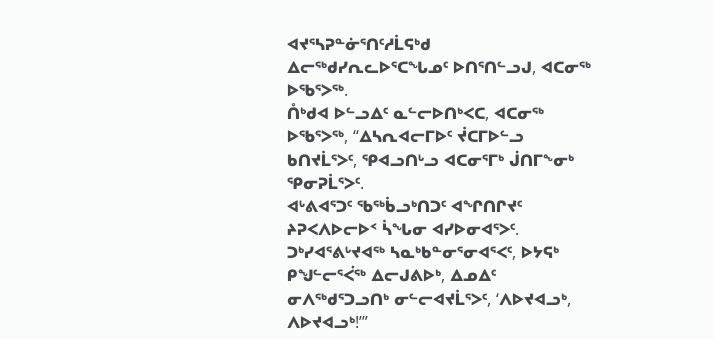ᐊᔪᕐᓴᕈᓐᓃᕐᑎᑦᓱᒫᕋᒃᑯ ᐃᓕᖅᑯᓯᕆᓚᐅᕐᑕᖓᓄᑦ ᐅᑎᕐᑎᓪᓗᒍ, ᐊᑕᓂᖅ ᐅᖃᕐᐳᖅ.
ᑍᒃᑯᐊ ᐅᓪᓗᐃᑦ ᓇᓪᓕᐅᑎᒃᐸᑕ, ᐊᑕᓂᖅ ᐅᖃᕐᐳᖅ, “ᐃᓴᕆᐊᓕᒥᐅᑦ ᔫᑕᒥᐅᓪᓗ ᑲᑎᔪᒫᕐᐳᑦ, ᕿᐊᓗᑎᒡᓗ ᐊᑕᓂᕐᒥᒃ ᒎᑎᒥᖕᓂᒃ ᕿᓂᕈᒫᕐᐳᑦ.
ᐊᒡᕕᐊᕐᑐᑦ ᖃᖅᑳᓗᒃᑎᑐᑦ ᐊᖏᑎᒋᔪᑦ ᔨᕈᐸᐱᐅᓕᐅᑉ ᓵᖓᓂ ᐊᓯᐅᓂᐊᕐᐳᑦ. ᑐᒃᓯᐊᕐᕕᒡᔪᐊᖅ ᓴᓇᒃᑲᓐᓂᕐᓂᐊᕐᐸᑦ, ᐅᔭᕋᒃ ᑭᖑᓪᓕᕐᐹᖅ ᐃᓕᒍᕕᐅᒃ, ᐃᓄᐃᑦ ᓂᐱᖅᑯᕐᑐᓗᑎᒃ ᓂᓪᓕᐊᔪᒫᕐᐳᑦ, ‘ᐱᐅᔪᐊᓗᒃ, ᐱᐅᔪᐊᓗᒃ!’”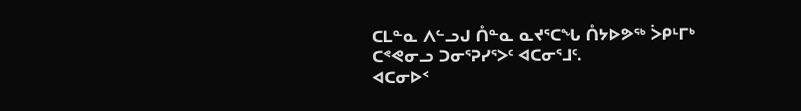ᑕᒪᓐᓇ ᐱᓪᓗᒍ ᑍᓐᓇ ᓇᔪᕐᑕᖓ ᑍᔭᐅᕗᖅ ᐴᑭᒻᒥᒃ ᑕᕝᕙᓂᓗ ᑐᓂᕐᕈᓯᕐᐳᑦ ᐊᑕᓂᕐᒧᑦ.
ᐊᑕᓂᐅᑉ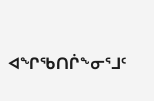ᐊᖏᖃᑎᒌᖕᓂᕐᒧᑦ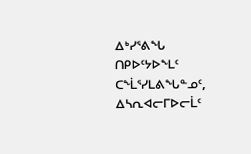ᐃᒃᓯᕐᕕᖓ ᑎᑭᐅᑦᔭᐅᖕᒪᑦ ᑕᖕᒫᕐᓯᒪᕕᖓᓐᓄᑦ, ᐃᓴᕆᐊᓕᒥᐅᓕᒫᑦ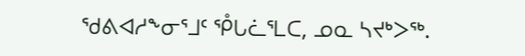ᖁᕕᐊᓱᖕᓂᕐᒧᑦ ᕾᒐᓛᕐᒪᑕ, ᓄᓇ ᓴᔪᒃᐳᖅ.